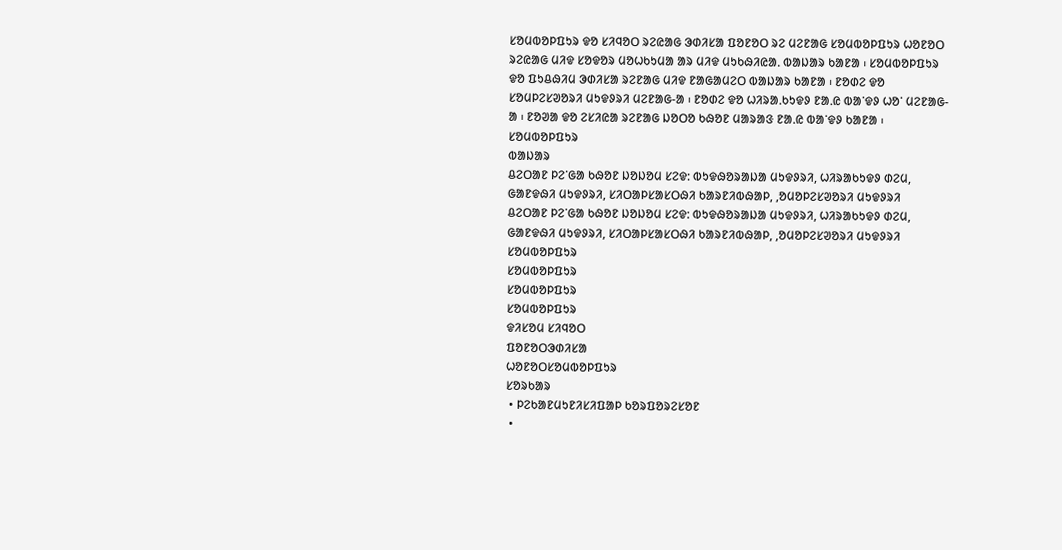ᱥᱚᱢᱵᱚᱞᱯᱩᱨ ᱫᱚ ᱥᱤᱧᱚᱛ ᱨᱮᱭᱟᱜ ᱳᱰᱤᱥᱟ ᱯᱚᱱᱚᱛ ᱨᱮ ᱢᱮᱱᱟᱜ ᱥᱚᱢᱵᱚᱞᱯᱩᱨ ᱦᱚᱱᱚᱛ ᱨᱮᱭᱟᱜ ᱢᱤᱫ ᱥᱚᱫᱚᱨ ᱢᱚᱦᱠᱩᱢᱟ ᱟᱨ ᱢᱤᱫ ᱢᱩᱠᱷᱤᱭᱟᱹ ᱵᱟᱡᱟᱨ ᱠᱟᱱᱟ ᱾ ᱥᱚᱢᱵᱚᱞᱯᱩᱨ ᱫᱚ ᱯᱩᱪᱷᱤᱢ ᱳᱰᱤᱥᱟ ᱨᱮᱱᱟᱜ ᱢᱤᱫ ᱱᱟᱜᱟᱢᱮᱛ ᱵᱟᱡᱟᱨ ᱠᱟᱱᱟ ᱾ ᱱᱚᱰᱮ ᱫᱚ ᱥᱚᱢᱞᱮᱥᱣᱚᱨᱤ ᱢᱩᱫᱽᱨᱤ ᱢᱮᱱᱟᱜ-ᱟ ᱾ ᱱᱚᱰᱮ ᱫᱚ ᱦᱤᱨᱟᱹᱠᱩᱫᱽ ᱱᱟᱹᱭ ᱵᱟᱸᱫᱽ ᱦᱚᱸ ᱢᱮᱱᱟᱜ-ᱟ ᱾ ᱱᱚᱣᱟ ᱫᱚ ᱮᱥᱤᱭᱟ ᱨᱮᱱᱟᱜ ᱡᱚᱛᱚ ᱠᱷᱚᱱ ᱢᱟᱨᱟᱝ ᱱᱟᱹᱭ ᱵᱟᱸᱫᱽ ᱠᱟᱱᱟ ᱾
ᱥᱚᱢᱵᱚᱞᱯᱩᱨ
ᱵᱟᱡᱟᱨ
ᱪᱮᱛᱟᱱ ᱞᱮᱸᱜᱟ ᱠᱷᱚᱱ ᱡᱚᱡᱚᱢ ᱥᱮᱫ: ᱵᱩᱫᱷᱚᱨᱟᱡᱟ ᱢᱩᱫᱽᱨᱤ, ᱦᱤᱨᱟᱠᱩᱫᱽ ᱰᱮᱢ, ᱜᱟᱱᱫᱷᱤ ᱢᱩᱫᱽᱨᱤ, ᱥᱤᱛᱟᱞᱥᱟᱥᱛᱷᱤ ᱠᱟᱨᱱᱤᱵᱷᱟᱞ, ,ᱚᱢᱚᱞᱮᱥᱣᱚᱨᱤ ᱢᱩᱫᱽᱨᱤ
ᱪᱮᱛᱟᱱ ᱞᱮᱸᱜᱟ ᱠᱷᱚᱱ ᱡᱚᱡᱚᱢ ᱥᱮᱫ: ᱵᱩᱫᱷᱚᱨᱟᱡᱟ ᱢᱩᱫᱽᱨᱤ, ᱦᱤᱨᱟᱠᱩᱫᱽ ᱰᱮᱢ, ᱜᱟᱱᱫᱷᱤ ᱢᱩᱫᱽᱨᱤ, ᱥᱤᱛᱟᱞᱥᱟᱥᱛᱷᱤ ᱠᱟᱨᱱᱤᱵᱷᱟᱞ, ,ᱚᱢᱚᱞᱮᱥᱣᱚᱨᱤ ᱢᱩᱫᱽᱨᱤ
ᱥᱚᱢᱵᱚᱞᱯᱩᱨ
ᱥᱚᱢᱵᱚᱞᱯᱩᱨ
ᱥᱚᱢᱵᱚᱞᱯᱩᱨ
ᱥᱚᱢᱵᱚᱞᱯᱩᱨ
ᱫᱤᱥᱚᱢ ᱥᱤᱧᱚᱛ
ᱯᱚᱱᱚᱛᱳᱰᱤᱥᱟ
ᱦᱚᱱᱚᱛᱥᱚᱢᱵᱚᱞᱯᱩᱨ
ᱥᱚᱨᱠᱟᱨ
 • ᱞᱮᱠᱟᱱᱢᱩᱱᱤᱥᱤᱯᱟᱞ ᱠᱚᱨᱯᱚᱨᱮᱥᱚᱱ
 •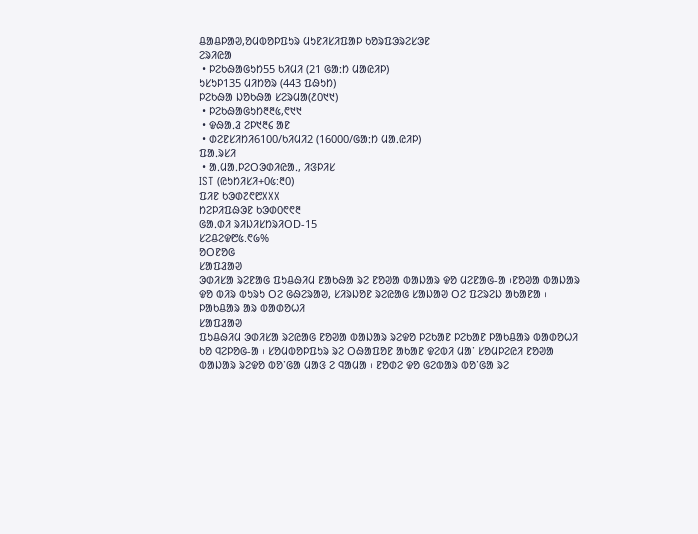ᱪᱟᱪᱞᱟᱣ,ᱚᱢᱵᱚᱞᱯᱩᱨ ᱢᱩᱱᱤᱥᱤᱯᱟᱞ ᱠᱚᱨᱯᱳᱨᱮᱥᱳᱱ
ᱮᱨᱤᱭᱟ
 • ᱞᱮᱠᱷᱟᱜᱩᱴ55 ᱠᱤᱢᱤ (21 ᱜᱟᱺᱴ ᱢᱟᱭᱤᱞ)
ᱩᱥᱩᱞ135 ᱢᱤᱴᱚᱨ (443 ᱯᱷᱩᱴ)
ᱞᱮᱠᱷᱟ ᱡᱚᱠᱷᱟ ᱥᱮᱨᱢᱟ(᱒᱐᱑᱑)
 • ᱞᱮᱠᱷᱟᱜᱩᱴ᱓᱓᱕,᱖᱑᱑
 • ᱫᱷᱟᱹᱲ ᱮᱞ᱑᱓᱔ ᱟᱱ
 • ᱰᱮᱱᱥᱤᱴᱤ6100/ᱠᱤᱢᱤ2 (16000/ᱜᱟᱺᱴ ᱢᱟᱹᱭᱤᱞ)
ᱯᱟᱹᱨᱥᱤ
 • ᱟᱹᱢᱟᱹᱞᱮᱛᱳᱰᱤᱭᱟᱹ, ᱤᱝᱞᱤᱥ
IST (ᱭᱩᱴᱤᱥᱤ+᱐᱕:᱓᱐)
ᱯᱤᱱ ᱠᱳᱰ᱗᱖᱘XXX
ᱴᱮᱞᱤᱯᱷᱳᱱ ᱠᱳᱰ᱐᱖᱖᱓
ᱜᱟᱹᱰᱤ ᱨᱤᱡᱤᱥᱴᱨᱤOD-15
ᱥᱮᱪᱮᱫ᱘᱕.᱖᱙%
ᱚᱛᱱᱚᱜ
ᱥᱟᱯᱲᱟᱣ
ᱳᱰᱤᱥᱟ ᱨᱮᱱᱟᱜ ᱯᱩᱪᱷᱤᱢ ᱱᱟᱠᱷᱟ ᱨᱮ ᱱᱚᱣᱟ ᱵᱟᱡᱟᱨ ᱫᱚ ᱢᱮᱱᱟᱜ-ᱟ ᱾ᱱᱚᱣᱟ ᱵᱟᱡᱟᱨ ᱫᱚ ᱵᱤᱨ ᱵᱩᱨᱩ ᱛᱮ ᱜᱷᱮᱨᱟᱣ, ᱥᱤᱨᱡᱚᱱ ᱨᱮᱭᱟᱜ ᱥᱟᱡᱟᱣ ᱛᱮ ᱯᱮᱨᱮᱡ ᱟᱠᱟᱱᱟ ᱾
ᱞᱟᱠᱪᱟᱨ ᱟᱨ ᱵᱟᱰᱚᱦᱤ
ᱥᱟᱯᱲᱟᱣ
ᱯᱩᱪᱷᱤᱢ ᱳᱰᱤᱥᱟ ᱨᱮᱭᱟᱜ ᱱᱚᱣᱟ ᱵᱟᱡᱟᱨ ᱨᱮᱫᱚ ᱞᱮᱠᱟᱱ ᱞᱮᱠᱟᱱ ᱞᱟᱠᱪᱟᱨ ᱵᱟᱰᱚᱦᱤ ᱠᱚ ᱧᱮᱞᱚᱜ-ᱟ ᱾ ᱥᱚᱢᱵᱚᱞᱯᱩᱨ ᱨᱮ ᱛᱷᱟᱯᱚᱱ ᱟᱠᱟᱱ ᱫᱮᱵᱤ ᱢᱟᱸ ᱥᱚᱢᱞᱮᱭᱤ ᱱᱚᱣᱟ ᱵᱟᱡᱟᱨ ᱨᱮᱫᱚ ᱵᱚᱸᱜᱟ ᱢᱟᱝ ᱮ ᱧᱟᱢᱟ ᱾ ᱱᱚᱰᱮ ᱫᱚ ᱜᱮᱵᱟᱨ ᱵᱚᱸᱜᱟ ᱨᱮ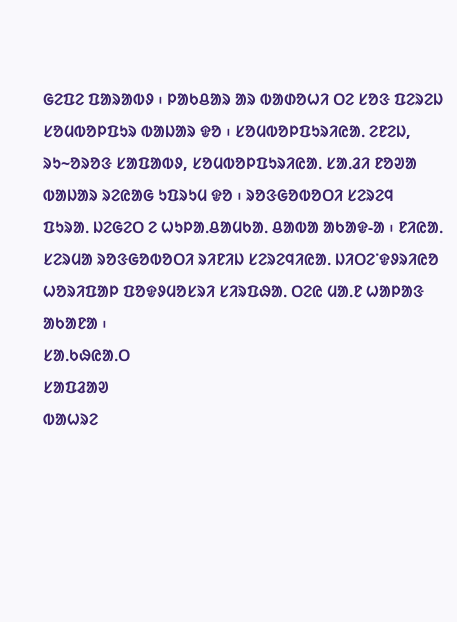ᱜᱮᱯᱮ ᱯᱟᱨᱟᱵᱽ ᱾ ᱞᱟᱠᱪᱟᱨ ᱟᱨ ᱵᱟᱰᱚᱦᱤ ᱛᱮ ᱥᱚᱝ ᱯᱮᱨᱮᱡ ᱥᱚᱢᱵᱚᱞᱯᱩᱨ ᱵᱟᱡᱟᱨ ᱫᱚ ᱾ ᱥᱚᱢᱵᱚᱞᱯᱩᱨᱤᱭᱟᱹ ᱮᱱᱮᱡ, ᱨᱩ~ᱚᱨᱚᱝ ᱥᱟᱯᱟᱵᱽ, ᱥᱚᱢᱵᱚᱞᱯᱩᱨᱤᱭᱟᱹ ᱥᱟᱹᱲᱤ ᱱᱚᱣᱟ ᱵᱟᱡᱟᱨ ᱨᱮᱭᱟᱜ ᱩᱯᱨᱩᱢ ᱫᱚ ᱾ ᱨᱚᱝᱜᱚᱵᱚᱛᱤ ᱥᱮᱨᱮᱧ ᱯᱩᱨᱟᱹ ᱡᱮᱜᱮᱛ ᱮ ᱦᱩᱞᱟᱹᱪᱟᱢᱠᱟᱹ ᱪᱟᱵᱟ ᱟᱠᱟᱫ-ᱟ ᱾ ᱱᱤᱭᱟᱹ ᱥᱮᱨᱢᱟ ᱨᱚᱝᱜᱚᱵᱚᱛᱤ ᱨᱤᱱᱤᱡ ᱥᱮᱨᱮᱧᱤᱭᱟᱹ ᱡᱤᱛᱮᱸᱫᱽᱨᱤᱭᱚ ᱦᱚᱨᱤᱯᱟᱞ ᱯᱚᱫᱽᱢᱚᱥᱨᱤ ᱥᱤᱨᱯᱷᱟᱹ ᱛᱮᱭ ᱢᱟᱹᱱ ᱦᱟᱞᱟᱝ ᱟᱠᱟᱱᱟ ᱾
ᱥᱟᱹᱠᱷᱭᱟᱹᱛ
ᱥᱟᱯᱲᱟᱣ
ᱵᱟᱦᱨᱮ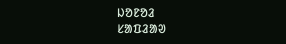ᱡᱚᱱᱚᱲ
ᱥᱟᱯᱲᱟᱣ